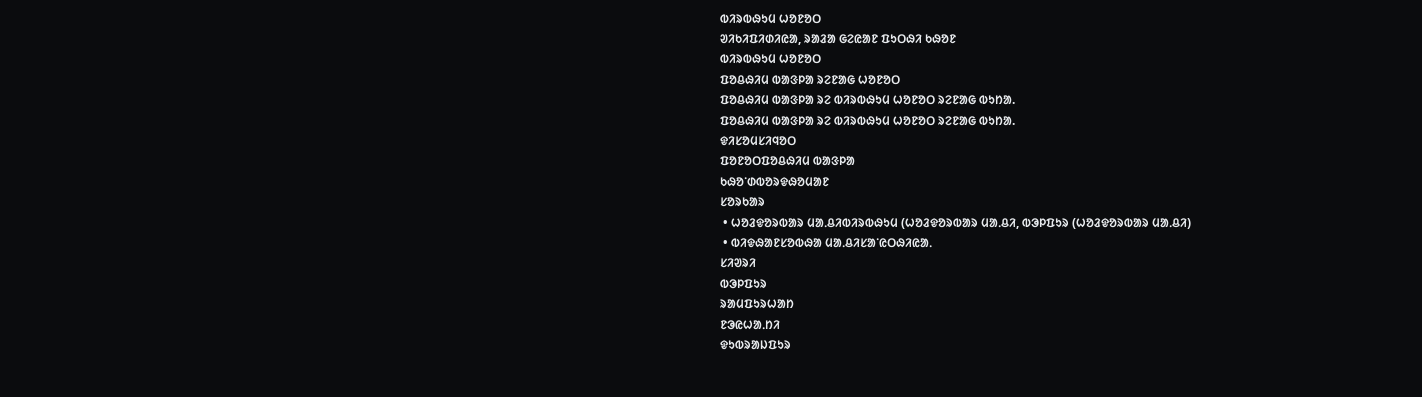ᱵᱤᱨᱵᱷᱩᱢ ᱦᱚᱱᱚᱛ
ᱣᱤᱠᱤᱯᱤᱰᱤᱭᱟ, ᱨᱟᱲᱟ ᱜᱮᱭᱟᱱ ᱯᱩᱛᱷᱤ ᱠᱷᱚᱱ
ᱵᱤᱨᱵᱷᱩᱢ ᱦᱚᱱᱚᱛ
ᱯᱚᱪᱷᱤᱢ ᱵᱟᱝᱞᱟ ᱨᱮᱱᱟᱜ ᱦᱚᱱᱚᱛ
ᱯᱚᱪᱷᱤᱢ ᱵᱟᱝᱞᱟ ᱨᱮ ᱵᱤᱨᱵᱷᱩᱢ ᱦᱚᱱᱚᱛ ᱨᱮᱱᱟᱜ ᱵᱩᱴᱟ.
ᱯᱚᱪᱷᱤᱢ ᱵᱟᱝᱞᱟ ᱨᱮ ᱵᱤᱨᱵᱷᱩᱢ ᱦᱚᱱᱚᱛ ᱨᱮᱱᱟᱜ ᱵᱩᱴᱟ.
ᱫᱤᱥᱚᱢᱥᱤᱧᱚᱛ
ᱯᱚᱱᱚᱛᱯᱚᱪᱷᱤᱢ ᱵᱟᱝᱞᱟ
ᱠᱷᱚᱸᱰᱵᱚᱨᱫᱷᱚᱢᱟᱱ
ᱥᱚᱨᱠᱟᱨ
 • ᱦᱚᱲᱫᱚᱨᱵᱟᱨ ᱢᱟᱹᱪᱤᱵᱤᱨᱵᱷᱩᱢ (ᱦᱚᱲᱫᱚᱨᱵᱟᱨ ᱢᱟᱹᱪᱤ, ᱵᱳᱞᱯᱩᱨ (ᱦᱚᱲᱫᱚᱨᱵᱟᱨ ᱢᱟᱹᱪᱤ)
 • ᱵᱤᱫᱷᱟᱱᱥᱚᱵᱷᱟ ᱢᱟᱹᱪᱤᱥᱟᱸᱭᱛᱷᱤᱭᱟᱹ
ᱥᱤᱣᱨᱤ
ᱵᱳᱞᱯᱩᱨ
ᱨᱟᱢᱯᱩᱨᱦᱟᱴ
ᱱᱳᱭᱦᱟᱹᱴᱤ
ᱫᱩᱵᱨᱟᱡᱯᱩᱨ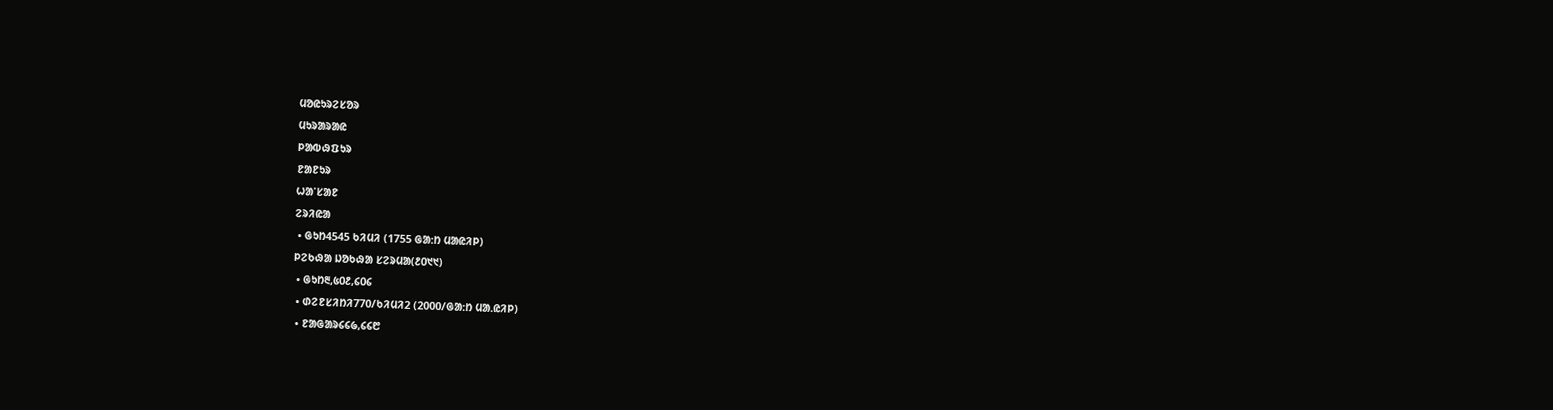ᱢᱚᱭᱩᱨᱮᱥᱚᱨ
ᱢᱩᱨᱟᱨᱟᱭ
ᱞᱟᱵᱷᱯᱩᱨ
ᱱᱟᱱᱩᱨ
ᱦᱟᱸᱥᱟᱱ
ᱮᱨᱤᱭᱟ
 • ᱜᱩᱴ4545 ᱠᱤᱢᱤ (1755 ᱜᱟᱺᱴ ᱢᱟᱭᱤᱞ)
ᱞᱮᱠᱷᱟ ᱡᱚᱠᱷᱟ ᱥᱮᱨᱢᱟ(᱒᱐᱑᱑)
 • ᱜᱩᱴ᱓,᱕᱐᱒,᱔᱐᱔
 • ᱰᱮᱱᱥᱤᱴᱤ770/ᱠᱤᱢᱤ2 (2000/ᱜᱟᱺᱴ ᱢᱟᱹᱭᱤᱞ)
 • ᱱᱟᱜᱟᱨ᱔᱔᱙,᱔᱔᱘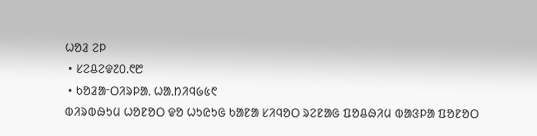ᱦᱚᱲ ᱮᱞ
 • ᱥᱮᱪᱮᱫ᱗᱐.᱖᱘
 • ᱠᱚᱲᱟᱼᱛᱤᱨᱞᱟᱹ ᱦᱟᱹᱴᱤᱧ᱙᱕᱖
ᱵᱤᱨᱵᱷᱩᱢ ᱦᱚᱱᱚᱛ ᱫᱚ ᱦᱩᱭᱩᱜ ᱠᱟᱱᱟ ᱥᱤᱧᱚᱛ ᱨᱮᱱᱟᱜ ᱯᱚᱪᱷᱤᱢ ᱵᱟᱝᱞᱟ ᱯᱚᱱᱚᱛ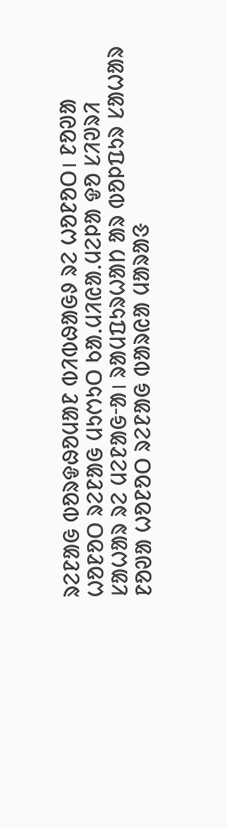ᱨᱮᱱᱟᱜ ᱵᱚᱨᱫᱷᱚᱢᱟᱱ ᱵᱤᱵᱷᱟᱜᱽ ᱨᱮ ᱦᱚᱱᱚᱛ। ᱱᱚᱣᱟ ᱦᱚᱱᱚᱛ ᱨᱮᱱᱟᱜ ᱢᱩᱬᱩᱛ ᱠᱟᱹᱢᱤᱭᱟᱹᱢᱮᱞᱟ ᱫᱚ ᱥᱤᱣᱨᱤ ᱥᱟᱦᱟᱨ ᱨᱮ ᱢᱮᱱᱟᱜᱼᱟ। ᱨᱟᱢᱯᱩᱨᱦᱟᱴ ᱟᱨ ᱵᱚᱞᱯᱩᱨ ᱥᱟᱦᱟᱨ ᱱᱚᱣᱟ ᱦᱚᱱᱚᱛ ᱨᱮᱱᱟᱜ ᱵᱟᱨᱭᱟ ᱢᱟᱨᱟᱝ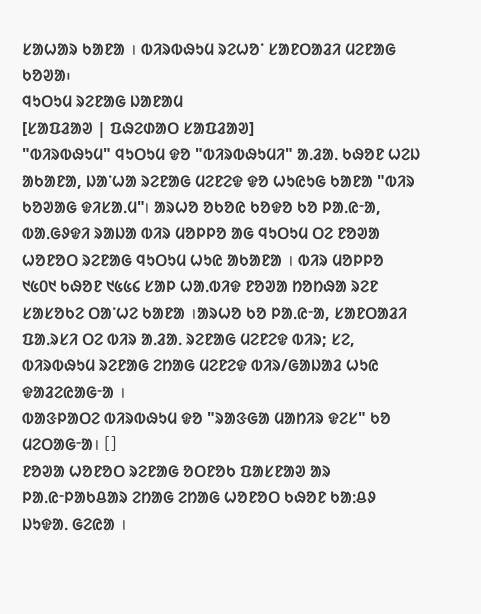ᱥᱟᱦᱟᱨ ᱠᱟᱱᱟ । ᱵᱤᱨᱵᱷᱩᱢ ᱨᱮᱦᱚᱸ ᱥᱟᱱᱛᱟᱲᱤ ᱢᱮᱱᱟᱜ ᱠᱚᱣᱟ᱾
ᱧᱩᱛᱩᱢ ᱨᱮᱱᱟᱜ ᱡᱟᱱᱟᱢ
[ᱥᱟᱯᱲᱟᱣ | ᱯᱷᱮᱰᱟᱛ ᱥᱟᱯᱲᱟᱣ]
"ᱵᱤᱨᱵᱷᱩᱢ" ᱧᱩᱛᱩᱢ ᱫᱚ "ᱵᱤᱨᱵᱷᱩᱢᱤ" ᱟᱹᱲᱟᱹ ᱠᱷᱚᱱ ᱦᱮᱡ ᱟᱠᱟᱱᱟ, ᱡᱟᱸᱦᱟ ᱨᱮᱱᱟᱜ ᱢᱮᱱᱮᱫ ᱫᱚ ᱦᱩᱭᱩᱜ ᱠᱟᱱᱟ "ᱵᱤᱨ ᱠᱚᱣᱟᱜ ᱫᱤᱥᱟᱹᱢ"। ᱟᱨᱦᱚ ᱚᱠᱚᱭ ᱠᱚᱫᱚ ᱠᱚ ᱞᱟᱹᱭᱼᱟ, ᱵᱟᱹᱜᱽᱫᱤ ᱨᱟᱡᱟ ᱵᱤᱨ ᱢᱚᱞᱞᱚ ᱟᱜ ᱧᱩᱛᱩᱢ ᱛᱮ ᱱᱚᱣᱟ ᱦᱚᱱᱚᱛ ᱨᱮᱱᱟᱜ ᱧᱩᱛᱩᱢ ᱦᱩᱭ ᱟᱠᱟᱱᱟ । ᱵᱤᱨ ᱢᱚᱞᱞᱚ ᱑᱕᱐᱑ ᱠᱷᱚᱱ ᱑᱕᱕᱔ ᱥᱟᱞ ᱦᱟᱹᱵᱤᱫ ᱱᱚᱣᱟ ᱴᱚᱴᱷᱟ ᱨᱮᱱ ᱥᱟᱥᱚᱠᱮ ᱛᱟᱸᱦᱮ ᱠᱟᱱᱟ ।ᱟᱨᱦᱚ ᱠᱚ ᱞᱟᱹᱭᱼᱟ, ᱥᱟᱱᱛᱟᱲᱤ ᱯᱟᱹᱨᱥᱤ ᱛᱮ ᱵᱤᱨ ᱟᱹᱲᱟᱹ ᱨᱮᱱᱟᱜ ᱢᱮᱱᱮᱫ ᱵᱤᱨ; ᱥᱮ, ᱵᱤᱨᱵᱷᱩᱢ ᱨᱮᱱᱟᱜ ᱮᱴᱟᱜ ᱢᱮᱱᱮᱫ ᱵᱤᱨ/ᱜᱟᱡᱟᱲ ᱦᱩᱭ ᱫᱟᱲᱮᱭᱟᱜᱼᱟ ।
ᱵᱟᱝᱞᱟᱛᱮ ᱵᱤᱨᱵᱷᱩᱢ ᱫᱚ "ᱨᱟᱝᱜᱟ ᱢᱟᱴᱤᱨ ᱫᱮᱥ" ᱠᱚ ᱢᱮᱛᱟᱜᱼᱟ। []
ᱱᱚᱣᱟ ᱦᱚᱱᱚᱛ ᱨᱮᱱᱟᱜ ᱚᱛᱱᱚᱠ ᱯᱟᱥᱱᱟᱣ ᱟᱨ ᱞᱟᱹᱭᱼᱞᱟᱠᱪᱟᱨ ᱮᱴᱟᱜ ᱮᱴᱟᱜ ᱦᱚᱱᱚᱛ ᱠᱷᱚᱱ ᱠᱟᱺᱪᱽ ᱡᱩᱫᱟᱹ ᱜᱮᱭᱟ ।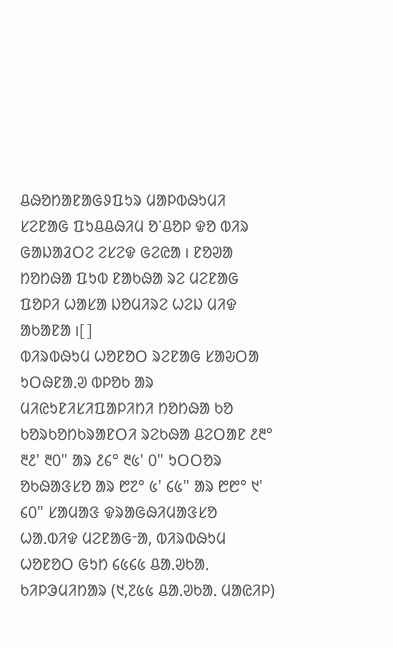ᱪᱷᱚᱴᱟᱱᱟᱜᱽᱯᱩᱨ ᱢᱟᱞᱵᱷᱩᱢᱤ ᱥᱮᱱᱟᱜ ᱯᱩᱪᱪᱷᱤᱢ ᱚᱸᱪᱚᱞ ᱫᱚ ᱵᱤᱨ ᱜᱟᱡᱟᱲᱛᱮ ᱮᱥᱮᱫ ᱜᱮᱭᱟ । ᱱᱚᱣᱟ ᱴᱚᱴᱷᱟ ᱯᱩᱵ ᱱᱟᱠᱷᱟ ᱨᱮ ᱢᱮᱱᱟᱜ ᱯᱚᱞᱤ ᱦᱟᱥᱟ ᱡᱚᱢᱤᱨᱮ ᱦᱮᱡ ᱢᱤᱫ ᱟᱠᱟᱱᱟ ।[]
ᱵᱤᱨᱵᱷᱩᱢ ᱦᱚᱱᱚᱛ ᱨᱮᱱᱟᱜ ᱥᱟᱶᱛᱟ ᱩᱛᱷᱱᱟᱹᱣ ᱵᱞᱚᱠ ᱟᱨ ᱢᱤᱭᱩᱱᱤᱥᱤᱯᱟᱞᱤᱴᱤ ᱴᱚᱴᱷᱟ ᱠᱚ
ᱠᱚᱨᱠᱚᱴᱠᱨᱟᱱᱛᱤ ᱨᱮᱠᱷᱟ ᱪᱮᱛᱟᱱ ᱒᱓° ᱓᱒' ᱓᱐" ᱟᱨ ᱒᱔° ᱓᱕' ᱐" ᱩᱛᱛᱚᱨ ᱚᱠᱷᱟᱝᱥᱚ ᱟᱨ ᱘᱗° ᱕' ᱔᱕" ᱟᱨ ᱘᱘° ᱑' ᱔᱐" ᱥᱟᱢᱟᱝ ᱫᱨᱟᱜᱷᱤᱢᱟᱝᱥᱚ ᱦᱟᱹᱵᱤᱫ ᱢᱮᱱᱟᱜᱼᱟ, ᱵᱤᱨᱵᱷᱩᱢ ᱦᱚᱱᱚᱛ ᱜᱩᱴ ᱔᱕᱔᱕ ᱪᱟᱹᱣᱠᱟᱹ ᱠᱤᱞᱳᱢᱤᱴᱟᱨ (᱑,᱗᱕᱕ ᱪᱟᱹᱣᱠᱟᱹ ᱢᱟᱭᱤᱞ)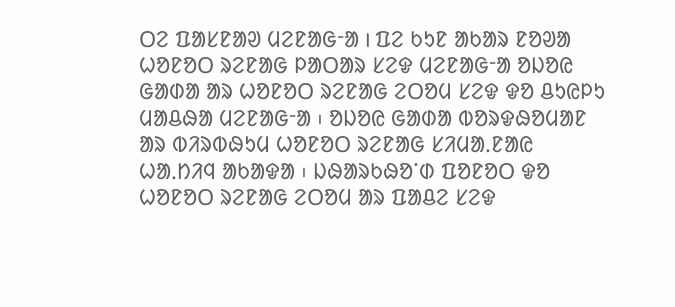ᱛᱮ ᱯᱟᱥᱱᱟᱣ ᱢᱮᱱᱟᱜᱼᱟ । ᱯᱮ ᱠᱩᱱ ᱟᱠᱟᱨ ᱱᱚᱣᱟ ᱦᱚᱱᱚᱛ ᱨᱮᱱᱟᱜ ᱞᱟᱛᱟᱨ ᱥᱮᱫ ᱢᱮᱱᱟᱜᱼᱟ ᱚᱡᱚᱭ ᱜᱟᱰᱟ ᱟᱨ ᱦᱚᱱᱚᱛ ᱨᱮᱱᱟᱜ ᱮᱛᱚᱢ ᱥᱮᱫ ᱫᱚ ᱪᱩᱭᱞᱩ ᱢᱟᱪᱷᱟ ᱢᱮᱱᱟᱜᱼᱟ ᱾ ᱚᱡᱚᱭ ᱜᱟᱰᱟ ᱵᱚᱨᱫᱷᱚᱢᱟᱱ ᱟᱨ ᱵᱤᱨᱵᱷᱩᱢ ᱦᱚᱱᱚᱛ ᱨᱮᱱᱟᱜ ᱥᱤᱢᱟᱹᱱᱟᱭ ᱦᱟᱹᱴᱤᱧ ᱟᱠᱟᱫᱟ ᱾ ᱡᱷᱟᱨᱠᱷᱚᱸᱰ ᱯᱚᱱᱚᱛ ᱫᱚ ᱦᱚᱱᱚᱛ ᱨᱮᱱᱟᱜ ᱮᱛᱚᱢ ᱟᱨ ᱯᱟᱪᱮ ᱥᱮᱫ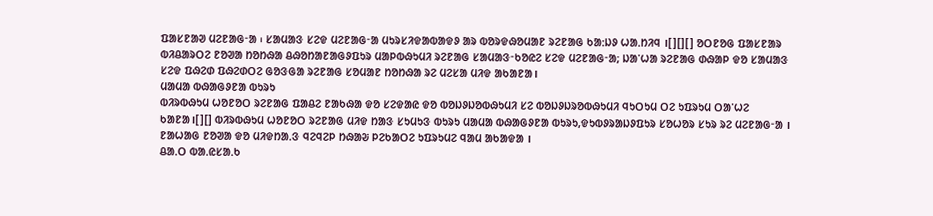ᱯᱟᱥᱱᱟᱣ ᱢᱮᱱᱟᱜᱼᱟ ᱾ ᱥᱟᱢᱟᱝ ᱥᱮᱫ ᱢᱮᱱᱟᱜᱼᱟ ᱢᱩᱨᱥᱤᱫᱟᱵᱟᱫᱽ ᱟᱨ ᱵᱚᱨᱫᱷᱚᱢᱟᱱ ᱨᱮᱱᱟᱜ ᱠᱟᱺᱡᱽ ᱦᱟᱹᱴᱤᱧ ।[][][] ᱚᱛᱱᱚᱜ ᱯᱟᱥᱱᱟᱨ ᱵᱤᱪᱟᱨᱛᱮ ᱱᱚᱣᱟ ᱴᱚᱴᱷᱟ ᱪᱷᱚᱴᱟᱱᱟᱜᱽᱯᱩᱨ ᱢᱟᱞᱵᱷᱩᱢᱤ ᱨᱮᱱᱟᱜ ᱥᱟᱢᱟᱝᱼᱠᱚᱭᱮ ᱥᱮᱫ ᱢᱮᱱᱟᱜᱼᱟ; ᱡᱟᱸᱦᱟ ᱨᱮᱱᱟᱜ ᱰᱷᱟᱞ ᱫᱚ ᱥᱟᱢᱟᱝ ᱥᱮᱫ ᱯᱷᱮᱰ ᱯᱷᱮᱰᱛᱮ ᱜᱚᱝᱜᱟ ᱨᱮᱱᱟᱜ ᱥᱚᱢᱟᱱ ᱴᱚᱴᱷᱟ ᱨᱮ ᱢᱮᱥᱟ ᱢᱤᱫ ᱟᱠᱟᱱᱟ।
ᱢᱟᱢᱟ ᱵᱷᱟᱜᱽᱱᱟ ᱵᱩᱨᱩ
ᱵᱤᱨᱵᱷᱩᱢ ᱦᱚᱱᱚᱛ ᱨᱮᱱᱟᱜ ᱯᱟᱪᱮ ᱱᱟᱠᱷᱟ ᱫᱚ ᱥᱮᱫᱟᱭ ᱫᱚ ᱵᱚᱡᱽᱡᱚᱵᱷᱩᱢᱤ ᱥᱮ ᱵᱚᱡᱽᱡᱨᱚᱵᱷᱩᱢᱤ ᱧᱩᱛᱩᱢ ᱛᱮ ᱩᱯᱨᱩᱢ ᱛᱟᱸᱦᱮ ᱠᱟᱱᱟ।[][] ᱵᱤᱨᱵᱷᱩᱢ ᱦᱚᱱᱚᱛ ᱨᱮᱱᱟᱜ ᱢᱤᱫ ᱴᱟᱝ ᱥᱩᱢᱩᱝ ᱵᱩᱨᱩ ᱢᱟᱢᱟ ᱵᱷᱟᱜᱽᱱᱟ ᱵᱩᱨᱩ,ᱫᱩᱵᱽᱨᱟᱡᱽᱯᱩᱨ ᱥᱚᱦᱚᱨ ᱥᱩᱨ ᱨᱮ ᱢᱮᱱᱟᱜᱼᱟ । ᱱᱟᱦᱟᱜ ᱱᱚᱣᱟ ᱫᱚ ᱢᱤᱫᱴᱟᱹᱝ ᱧᱮᱧᱮᱞ ᱴᱷᱟᱶ ᱞᱮᱠᱟᱛᱮ ᱩᱯᱨᱩᱢᱮ ᱧᱟᱢ ᱟᱠᱟᱫᱟ ।
ᱪᱟᱹᱛ ᱵᱟᱹᱭᱥᱟᱹᱠ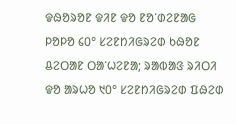ᱫᱷᱚᱨᱚᱱ ᱫᱤᱱ ᱫᱚ ᱱᱚᱸᱰᱮᱱᱟᱜ ᱞᱚᱞᱚ ᱔᱐° ᱥᱮᱱᱴᱤᱜᱨᱮᱰ ᱠᱷᱚᱱ ᱪᱮᱛᱟᱱ ᱛᱟᱸᱦᱮᱱᱟ; ᱨᱟᱵᱟᱝ ᱨᱤᱛᱤ ᱫᱚ ᱟᱨᱦᱚ ᱑᱐° ᱥᱮᱱᱴᱤᱜᱨᱮᱰ ᱯᱷᱮᱰ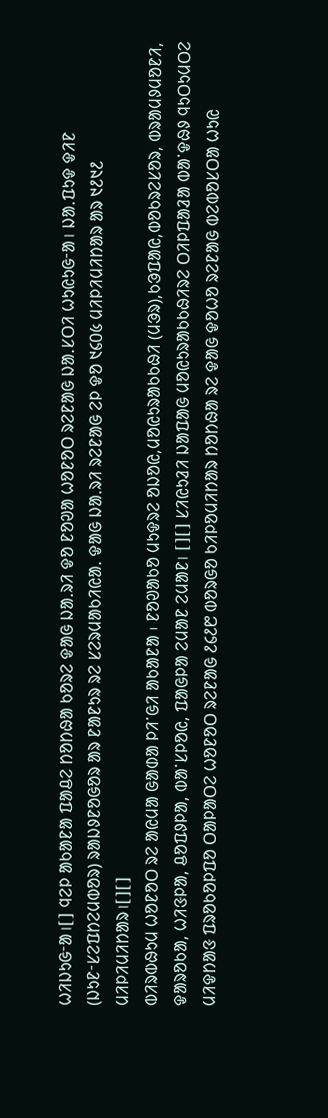ᱦᱤᱡᱩᱜᱼᱟ।[] ᱧᱮᱞ ᱟᱠᱟᱱᱟ ᱯᱟᱪᱮ ᱴᱚᱴᱷᱟ ᱠᱚᱨᱮ ᱫᱟᱜ ᱡᱟᱹᱨᱤ ᱫᱚ ᱱᱚᱣᱟ ᱦᱚᱱᱚᱛ ᱨᱮᱱᱟᱜ ᱡᱟᱹᱥᱛᱤ ᱦᱩᱭᱩᱜᱼᱟ। ᱡᱟᱹᱯᱩᱫ ᱫᱤᱱ (ᱡᱩᱱᱼᱥᱮᱯᱴᱮᱢᱵᱚᱨ) ᱨᱟᱡᱽᱱᱚᱜᱚᱨ ᱟᱨ ᱱᱟᱱᱩᱨ ᱨᱮ ᱥᱮᱨᱢᱟᱠᱤᱭᱟᱹ ᱫᱟᱜ ᱡᱟᱹᱨᱤ ᱨᱮᱱᱟᱜ ᱮᱞ ᱫᱚ ᱑᱔᱐᱕ ᱢᱤᱞᱤᱢᱤᱴᱟᱨ ᱟᱨ ᱑᱒᱑᱒ ᱢᱤᱞᱤᱢᱤᱴᱟᱨ।[][]
ᱵᱤᱨᱵᱷᱩᱢ ᱦᱚᱱᱚᱛ ᱨᱮ ᱟᱭᱢᱟ ᱜᱟᱰᱟ ᱞᱤᱸᱜᱤ ᱟᱠᱟᱱᱟ ᱾ ᱱᱚᱣᱟᱠᱚ ᱢᱩᱫᱨᱮ ᱚᱡᱚᱭ,ᱢᱚᱭᱩᱨᱟᱠᱠᱷᱤ (ᱢᱳᱨ),ᱠᱳᱯᱟᱭ,ᱵᱚᱠᱨᱮᱥᱚᱨ, ᱵᱨᱟᱢᱽᱢᱚᱱᱤ, ᱫᱟᱨᱚᱠᱟ, ᱦᱤᱝᱞᱟ, ᱪᱚᱯᱽᱞᱟ, ᱵᱟᱸᱥᱞᱚᱭ, ᱯᱟᱜᱞᱟ ᱮᱢᱟᱱ ᱮᱢᱟᱱ। [][] ᱥᱤᱭᱩᱲᱤ ᱡᱟᱯᱟᱜ ᱢᱚᱭᱩᱨᱟᱠᱠᱷᱤᱨᱮ ᱛᱤᱞᱯᱟᱲᱟ ᱵᱟᱸᱫᱷᱽ ᱧᱩᱛᱩᱢᱛᱮ ᱢᱤᱫᱴᱟᱝ ᱯᱨᱚᱠᱚᱞᱯᱚ ᱛᱟᱞᱟᱛᱮ ᱦᱚᱱᱚᱛ ᱨᱮᱱᱟᱜ ᱒᱔᱒᱘ ᱵᱚᱨᱜᱚ ᱠᱤᱞᱚᱢᱤᱴᱟᱨ ᱴᱚᱴᱷᱟ ᱨᱮ ᱫᱟᱜ ᱫᱚᱦᱚ ᱨᱮᱱᱟᱜ ᱵᱮᱵᱚᱥᱛᱟ ᱦᱩᱭ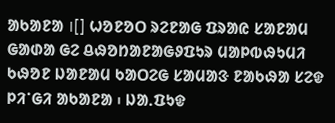ᱟᱠᱟᱱᱟ ।[] ᱦᱚᱱᱚᱛ ᱨᱮᱱᱟᱜ ᱯᱨᱟᱭ ᱥᱟᱱᱟᱢ ᱜᱟᱰᱟ ᱜᱮ ᱪᱷᱚᱴᱟᱱᱟᱜᱽᱯᱩᱨ ᱢᱟᱞᱵᱷᱩᱢᱤ ᱠᱷᱚᱱ ᱡᱟᱱᱟᱢ ᱠᱟᱛᱮᱜ ᱥᱟᱢᱟᱝ ᱱᱟᱠᱷᱟ ᱥᱮᱫ ᱞᱤᱸᱜᱤ ᱟᱠᱟᱱᱟ ᱾ ᱡᱟᱹᱯᱩᱫ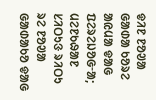ᱫᱤᱱ ᱱᱚᱣᱟ ᱜᱟᱰᱟ ᱠᱚᱨᱮ ᱟᱭᱢᱟ ᱫᱟᱜ ᱯᱮᱨᱮᱡᱚᱜᱼᱟ; ᱢᱮᱱᱠᱷᱟᱱ ᱥᱤᱛᱩᱝ ᱨᱤᱛᱩ ᱨᱮ ᱱᱚᱣᱟ ᱜᱟᱰᱟᱠᱚ ᱫᱟᱜ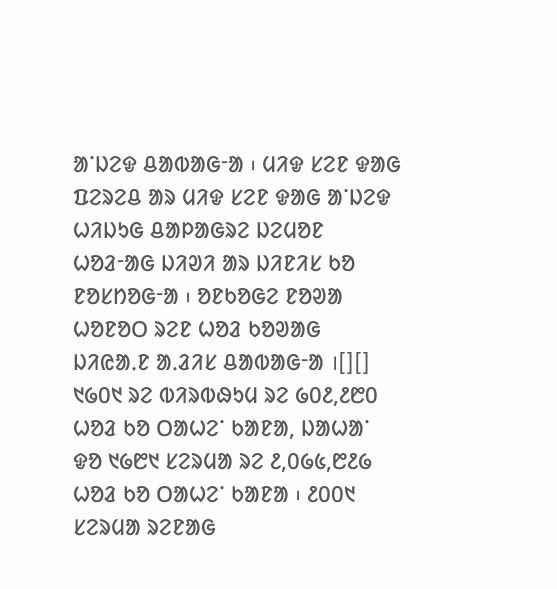ᱟᱸᱡᱮᱫ ᱪᱟᱵᱟᱜᱼᱟ ᱾ ᱢᱤᱫ ᱥᱮᱱ ᱫᱟᱜ ᱯᱮᱨᱮᱪ ᱟᱨ ᱢᱤᱫ ᱥᱮᱱ ᱫᱟᱜ ᱟᱸᱡᱮᱫ ᱦᱤᱡᱩᱜ ᱪᱟᱞᱟᱜᱨᱮ ᱡᱮᱢᱚᱱ ᱦᱚᱲᱼᱟᱜ ᱡᱤᱣᱤ ᱟᱨ ᱡᱤᱱᱤᱥ ᱠᱚ ᱱᱚᱥᱴᱚᱜᱼᱟ ᱾ ᱚᱱᱠᱚᱜᱮ ᱱᱚᱣᱟ ᱦᱚᱱᱚᱛ ᱨᱮᱱ ᱦᱚᱲ ᱠᱚᱣᱟᱜ ᱡᱤᱭᱟᱹᱱ ᱟᱹᱲᱤᱥ ᱪᱟᱵᱟᱜᱼᱟ ।[][]
᱑᱙᱐᱑ ᱨᱮ ᱵᱤᱨᱵᱷᱩᱢ ᱨᱮ ᱙᱐᱒,᱒᱘᱐ ᱦᱚᱲ ᱠᱚ ᱛᱟᱦᱮᱸ ᱠᱟᱱᱟ, ᱡᱟᱦᱟᱸ ᱫᱚ ᱑᱙᱘᱑ ᱥᱮᱨᱢᱟ ᱨᱮ ᱒,᱐᱙᱕,᱘᱒᱙ ᱦᱚᱲ ᱠᱚ ᱛᱟᱦᱮᱸ ᱠᱟᱱᱟ ᱾ ᱒᱐᱐᱑ ᱥᱮᱨᱢᱟ ᱨᱮᱱᱟᱜ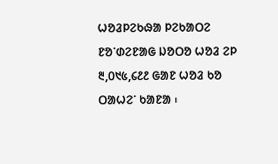ᱦᱚᱲᱞᱮᱠᱷᱟ ᱞᱮᱠᱟᱛᱮ ᱱᱚᱸᱰᱮᱱᱟᱜ ᱡᱚᱛᱚ ᱦᱚᱲ ᱮᱞ ᱓,᱐᱑᱕,᱔᱒᱒ ᱜᱟᱱ ᱦᱚᱲ ᱠᱚ ᱛᱟᱦᱮᱸ ᱠᱟᱱᱟ ᱾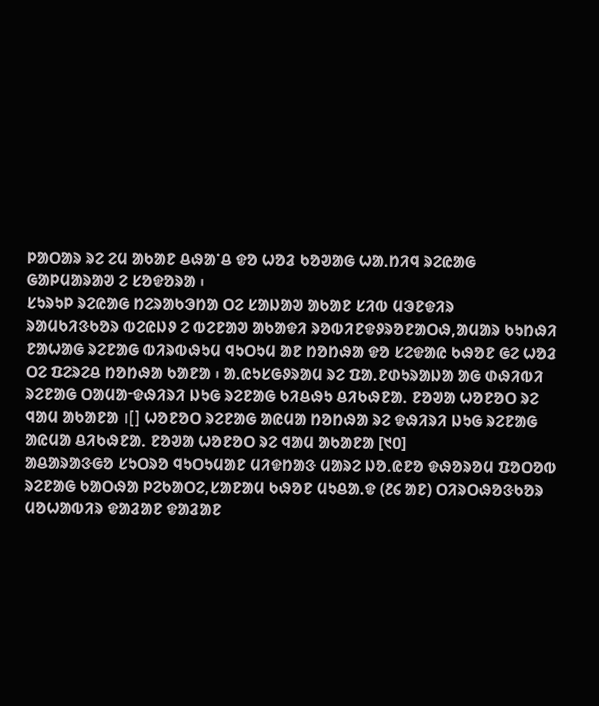ᱞᱟᱛᱟᱨ ᱨᱮ ᱮᱢ ᱟᱠᱟᱱ ᱪᱷᱟᱸᱪ ᱫᱚ ᱦᱚᱲ ᱠᱚᱣᱟᱜ ᱦᱟᱹᱴᱤᱧ ᱨᱮᱭᱟᱜ ᱜᱟᱞᱢᱟᱨᱟᱣ ᱮ ᱥᱚᱫᱚᱨᱟ ᱾
ᱥᱩᱨᱩᱞ ᱨᱮᱭᱟᱜ ᱴᱮᱨᱟᱠᱳᱴᱟ ᱛᱮ ᱥᱟᱡᱟᱣ ᱟᱠᱟᱱ ᱥᱤᱵ ᱢᱳᱱᱫᱤᱨ
ᱨᱟᱢᱠᱤᱝᱠᱚᱨ ᱵᱮᱭᱡᱽ ᱮ ᱵᱮᱱᱟᱣ ᱟᱠᱟᱫᱤ ᱨᱚᱵᱤᱱᱫᱽᱨᱚᱱᱟᱛᱷ,ᱟᱢᱟᱨ ᱠᱩᱴᱷᱤ
ᱱᱟᱦᱟᱜ ᱨᱮᱱᱟᱜ ᱵᱤᱨᱵᱷᱩᱢ ᱧᱩᱛᱩᱢ ᱟᱱ ᱴᱚᱴᱷᱟ ᱫᱚ ᱥᱮᱫᱟᱭ ᱠᱷᱚᱱ ᱜᱮ ᱦᱚᱲ ᱛᱮ ᱯᱮᱨᱮᱪ ᱴᱚᱴᱷᱟ ᱠᱟᱱᱟ ᱾ ᱟᱹᱭᱩᱥᱜᱽᱨᱟᱢ ᱨᱮ ᱯᱟᱹᱱᱰᱩᱨᱟᱡᱟ ᱟᱜ ᱰᱷᱤᱵᱤ ᱨᱮᱱᱟᱜ ᱛᱟᱢᱟᱼᱫᱷᱤᱨᱤ ᱡᱩᱜ ᱨᱮᱱᱟᱜ ᱠᱤᱪᱷᱩ ᱪᱤᱠᱷᱱᱟᱹ ᱱᱚᱣᱟ ᱦᱚᱱᱚᱛ ᱨᱮ ᱧᱟᱢ ᱟᱠᱟᱱᱟ ।[] ᱦᱚᱱᱚᱛ ᱨᱮᱱᱟᱜ ᱟᱭᱢᱟ ᱴᱚᱴᱷᱟ ᱨᱮ ᱫᱷᱤᱨᱤ ᱡᱩᱜ ᱨᱮᱱᱟᱜ ᱟᱭᱢᱟ ᱪᱤᱠᱷᱱᱟᱹ ᱱᱚᱣᱟ ᱦᱚᱱᱚᱛ ᱨᱮ ᱧᱟᱢ ᱟᱠᱟᱱᱟ [᱑᱐]
ᱟᱪᱟᱨᱟᱝᱜᱚ ᱥᱩᱛᱨᱚ ᱧᱩᱛᱩᱢᱟᱱ ᱢᱤᱫᱴᱟᱝ ᱢᱟᱨᱮ ᱡᱚᱹᱭᱱᱚ ᱫᱷᱚᱨᱚᱢ ᱯᱚᱛᱚᱵ ᱨᱮᱱᱟᱜ ᱠᱟᱛᱷᱟ ᱞᱮᱠᱟᱛᱮ,ᱥᱟᱱᱟᱢ ᱠᱷᱚᱱ ᱢᱩᱪᱟᱹᱫ (᱒᱔ ᱟᱱ) ᱛᱤᱨᱛᱷᱚᱝᱠᱚᱨ ᱢᱚᱦᱟᱵᱤᱨ ᱫᱟᱲᱟᱱ ᱫᱟᱲᱟᱱ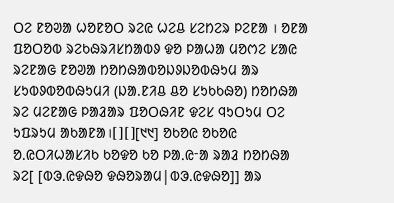ᱛᱮ ᱱᱚᱣᱟ ᱦᱚᱱᱚᱛ ᱨᱮᱭ ᱦᱮᱪ ᱥᱮᱴᱮᱨ ᱞᱮᱱᱟ । ᱚᱱᱟ ᱯᱚᱛᱚᱵ ᱨᱮᱠᱷᱨᱤᱥᱴᱟᱵᱽ ᱫᱚ ᱞᱟᱦᱟ ᱢᱚᱬᱮ ᱥᱟᱭ ᱨᱮᱱᱟᱜ ᱱᱚᱣᱟ ᱴᱚᱴᱷᱟᱵᱚᱡᱽᱡᱚᱵᱷᱩᱢ ᱟᱨ ᱥᱩᱵᱽᱵᱚᱵᱷᱩᱢᱤ (ᱡᱟ.ᱱᱤᱪ ᱪᱚ ᱥᱩᱠᱠᱷᱚ) ᱴᱚᱴᱷᱟ ᱨᱮ ᱢᱮᱱᱟᱜ ᱞᱟᱲᱟᱨ ᱯᱚᱛᱷᱤᱱ ᱫᱮᱥ ᱧᱩᱛᱩᱢ ᱛᱮ ᱩᱯᱨᱩᱢ ᱟᱠᱟᱱᱟ।[][][᱑᱑] ᱚᱠᱚᱭ ᱚᱠᱚᱭ ᱚᱹᱭᱛᱤᱦᱟᱥᱤᱠ ᱠᱚᱫᱚ ᱠᱚ ᱞᱟᱹᱭᱼᱟ ᱨᱟᱲ ᱴᱚᱴᱷᱟ ᱨᱮ[ [ᱵᱳᱹᱭᱫᱷᱚ ᱫᱷᱚᱨᱟᱢ|ᱵᱳᱹᱭᱫᱷᱚ]] ᱟᱨ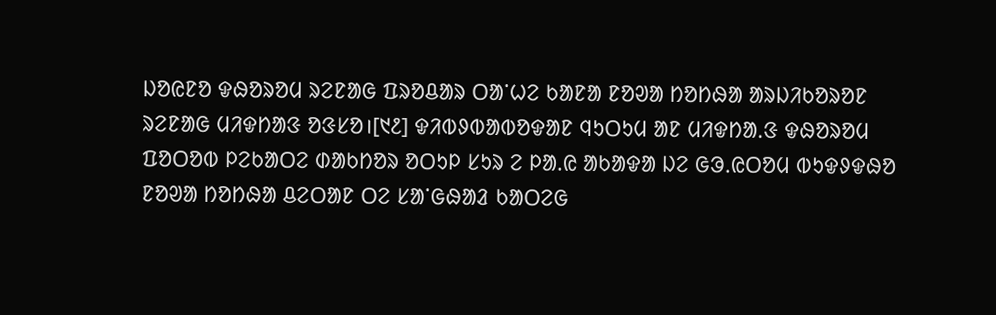ᱡᱚᱭᱱᱚ ᱫᱷᱚᱨᱚᱢ ᱨᱮᱱᱟᱜ ᱯᱨᱚᱪᱟᱨ ᱛᱟᱸᱦᱮ ᱠᱟᱱᱟ ᱱᱚᱣᱟ ᱴᱚᱴᱷᱟ ᱟᱨᱡᱤᱠᱚᱨᱚᱱ ᱨᱮᱱᱟᱜ ᱢᱤᱫᱴᱟᱝ ᱚᱝᱥᱚ।[᱑᱒] ᱫᱤᱵᱽᱵᱟᱵᱚᱫᱟᱱ ᱧᱩᱛᱩᱢ ᱟᱱ ᱢᱤᱫᱴᱟᱹᱝ ᱫᱷᱚᱨᱚᱢ ᱯᱚᱛᱚᱵ ᱞᱮᱠᱟᱛᱮ ᱰᱟᱠᱴᱚᱨ ᱚᱛᱩᱞ ᱥᱩᱨ ᱮ ᱞᱟ.ᱭ ᱟᱠᱟᱫᱟ ᱡᱮ ᱜᱳᱹᱭᱛᱚᱢ ᱵᱩᱫᱽᱫᱷᱚ ᱱᱚᱣᱟ ᱴᱚᱴᱷᱟ ᱪᱮᱛᱟᱱ ᱛᱮ ᱥᱟᱸᱜᱷᱟᱲ ᱠᱟᱛᱮᱜ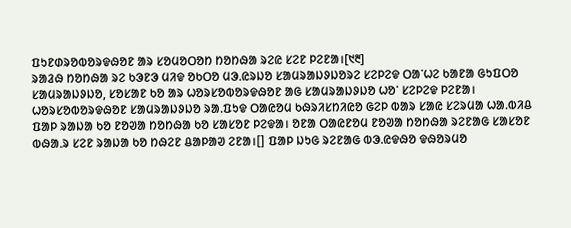ᱯᱩᱱᱰᱨᱚᱵᱚᱨᱫᱷᱚᱱ ᱟᱨ ᱥᱚᱢᱚᱛᱚᱴ ᱴᱚᱴᱷᱟ ᱨᱮᱭ ᱥᱮᱱ ᱞᱮᱱᱟ।[᱑᱓]
ᱨᱟᱲᱷ ᱴᱚᱴᱷᱟ ᱨᱮ ᱠᱳᱱᱳ ᱢᱤᱫ ᱚᱠᱛᱚ ᱢᱳᱹᱭᱨᱡᱚ ᱥᱟᱢᱨᱟᱡᱽᱡᱚᱨᱮ ᱥᱮᱞᱮᱫ ᱛᱟᱸᱦᱮ ᱠᱟᱱᱟ ᱜᱩᱯᱛᱚ ᱥᱟᱢᱨᱟᱡᱽᱡᱚ, ᱥᱚᱥᱟᱱ ᱠᱚ ᱟᱨ ᱦᱚᱨᱥᱚᱵᱚᱨᱫᱷᱚᱱ ᱟᱜ ᱥᱟᱢᱨᱟᱡᱽᱡᱚ ᱦᱚᱸ ᱥᱮᱞᱮᱫ ᱞᱮᱱᱟ। ᱦᱚᱨᱥᱚᱵᱚᱨᱫᱷᱚᱱ ᱥᱟᱢᱨᱟᱡᱽᱡᱚ ᱨᱟ.ᱯᱩᱫ ᱛᱟᱭᱚᱢ ᱠᱷᱨᱤᱥᱴᱤᱭᱚ ᱜᱮᱞ ᱵᱟᱨ ᱥᱟᱭ ᱥᱮᱨᱢᱟ ᱦᱟ.ᱵᱤᱪ ᱯᱟᱞ ᱨᱟᱡᱟ ᱠᱚ ᱱᱚᱣᱟ ᱴᱚᱴᱷᱟ ᱠᱚ ᱥᱟᱥᱚᱱ ᱞᱮᱫᱟ। ᱚᱱᱟ ᱛᱟᱭᱱᱚᱢ ᱱᱚᱣᱟ ᱴᱚᱴᱷᱟ ᱨᱮᱱᱟᱜ ᱥᱟᱥᱚᱱ ᱵᱷᱟᱹᱨ ᱥᱮᱱ ᱨᱟᱡᱟ ᱠᱚ ᱴᱷᱮᱱ ᱪᱟᱞᱟᱣ ᱮᱱᱟ।[] ᱯᱟᱞ ᱡᱩᱜ ᱨᱮᱱᱟᱜ ᱵᱳ.ᱭᱫᱷᱚ ᱫᱷᱚᱨᱢᱚ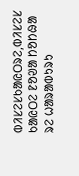ᱵᱤᱥᱮᱥᱠᱟᱭᱛᱨᱮ,ᱵᱤᱥᱮᱥ ᱠᱟᱭᱛᱮ ᱱᱚᱣᱟ ᱴᱚᱴᱷᱟ ᱨᱮ ᱦᱟᱨᱟᱵᱩᱨᱩ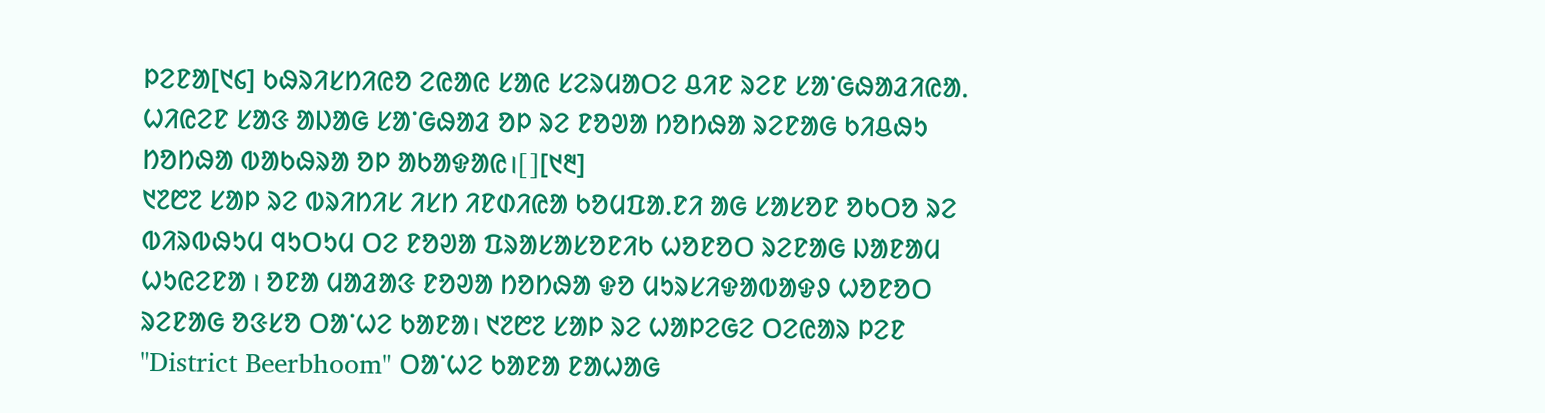ᱞᱮᱱᱟ[᱑᱔] ᱠᱷᱨᱤᱥᱴᱤᱭᱚ ᱮᱭᱟᱭ ᱥᱟᱭ ᱥᱮᱨᱢᱟᱛᱮ ᱪᱤᱱ ᱨᱮᱱ ᱥᱟᱸᱜᱷᱟᱲᱤᱭᱟᱹ ᱦᱤᱭᱮᱱ ᱥᱟᱝ ᱟᱡᱟᱜ ᱥᱟᱸᱜᱷᱟᱲ ᱚᱞ ᱨᱮ ᱱᱚᱣᱟ ᱴᱚᱴᱷᱟ ᱨᱮᱱᱟᱜ ᱠᱤᱪᱷᱩ ᱴᱚᱴᱷᱟ ᱵᱟᱠᱷᱨᱟ ᱚᱞ ᱟᱠᱟᱫᱟᱭ।[][᱑᱓]
᱑᱗᱘᱗ ᱥᱟᱞ ᱨᱮ ᱵᱨᱤᱴᱤᱥ ᱤᱥᱴ ᱤᱱᱰᱤᱭᱟ ᱠᱚᱢᱯᱟᱹᱱᱤ ᱟᱜ ᱥᱟᱥᱚᱱ ᱚᱠᱛᱚ ᱨᱮ ᱵᱤᱨᱵᱷᱩᱢ ᱧᱩᱛᱩᱢ ᱛᱮ ᱱᱚᱣᱟ ᱯᱨᱟᱥᱟᱥᱚᱱᱤᱠ ᱦᱚᱱᱚᱛ ᱨᱮᱱᱟᱜ ᱡᱟᱱᱟᱢ ᱦᱩᱭᱮᱱᱟ । ᱚᱱᱟ ᱢᱟᱲᱟᱝ ᱱᱚᱣᱟ ᱴᱚᱴᱷᱟ ᱫᱚ ᱢᱩᱨᱥᱤᱫᱟᱵᱟᱫᱽ ᱦᱚᱱᱚᱛ ᱨᱮᱱᱟᱜ ᱚᱝᱥᱚ ᱛᱟᱸᱦᱮ ᱠᱟᱱᱟ। ᱑᱗᱘᱗ ᱥᱟᱞ ᱨᱮ ᱦᱟᱞᱮᱜᱮ ᱛᱮᱭᱟᱨ ᱞᱮᱱ "District Beerbhoom" ᱛᱟᱸᱦᱮ ᱠᱟᱱᱟ ᱱᱟᱦᱟᱜ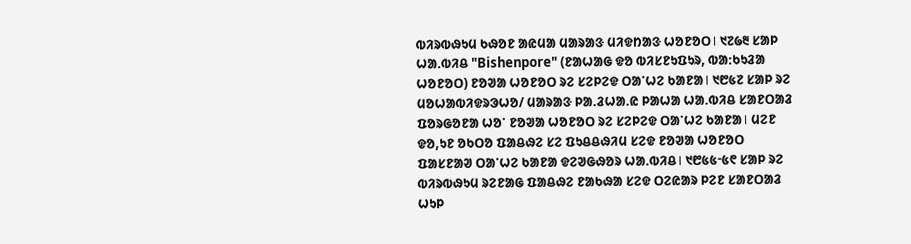ᱵᱤᱨᱵᱷᱩᱢ ᱠᱷᱚᱱ ᱟᱭᱢᱟ ᱢᱟᱨᱟᱝ ᱢᱤᱫᱴᱟᱝ ᱦᱚᱱᱚᱛ। ᱑᱗᱙᱓ ᱥᱟᱞ ᱦᱟ.ᱵᱤᱪ "Bishenpore" (ᱱᱟᱦᱟᱜ ᱫᱚ ᱵᱤᱥᱱᱩᱯᱩᱨ, ᱵᱟᱺᱠᱩᱲᱟ ᱦᱚᱱᱚᱛ) ᱱᱚᱣᱟ ᱦᱚᱱᱚᱛ ᱨᱮ ᱥᱮᱞᱮᱫ ᱛᱟᱸᱦᱮ ᱠᱟᱱᱟ। ᱑᱘᱕᱗ ᱥᱟᱞ ᱨᱮ ᱢᱚᱦᱟᱵᱤᱫᱨᱳᱦᱚ/ ᱢᱟᱨᱟᱝ ᱞᱟ.ᱲᱦᱟ.ᱭ ᱞᱟᱦᱟ ᱦᱟ.ᱵᱤᱪ ᱥᱟᱱᱛᱟᱲ ᱯᱚᱨᱜᱚᱱᱟ ᱦᱚᱸ ᱱᱚᱣᱟ ᱦᱚᱱᱚᱛ ᱨᱮ ᱥᱮᱞᱮᱫ ᱛᱟᱸᱦᱮ ᱠᱟᱱᱟ। ᱢᱮᱱ ᱫᱚ,ᱩᱱ ᱚᱠᱛᱚ ᱯᱟᱪᱷᱮ ᱥᱮ ᱯᱩᱪᱪᱷᱤᱢ ᱥᱮᱫ ᱱᱚᱣᱟ ᱦᱚᱱᱚᱛ ᱯᱟᱥᱱᱟᱣ ᱛᱟᱸᱦᱮ ᱠᱟᱱᱟ ᱫᱮᱣᱜᱷᱚᱨ ᱦᱟ.ᱵᱤᱪ। ᱑᱘᱕᱕ᱼ᱕᱖ ᱥᱟᱞ ᱨᱮ ᱵᱤᱨᱵᱷᱩᱢ ᱨᱮᱱᱟᱜ ᱯᱟᱪᱷᱮ ᱱᱟᱠᱷᱟ ᱥᱮᱫ ᱛᱮᱭᱟᱨ ᱞᱮᱱ ᱥᱟᱱᱛᱟᱲ ᱦᱩᱞ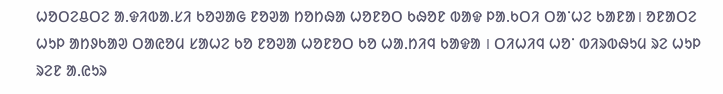ᱦᱚᱛᱮᱪᱛᱮ ᱟ.ᱫᱤᱵᱟ.ᱥᱤ ᱠᱚᱣᱟᱜ ᱱᱚᱣᱟ ᱴᱚᱴᱷᱟ ᱦᱚᱱᱚᱛ ᱠᱷᱚᱱ ᱵᱟᱫ ᱞᱟ.ᱠᱛᱤ ᱛᱟᱸᱦᱮ ᱠᱟᱱᱟ। ᱚᱱᱟᱛᱮ ᱦᱩᱞ ᱟᱴᱽᱠᱟᱣ ᱛᱟᱭᱚᱢ ᱥᱟᱦᱮ ᱠᱚ ᱱᱚᱣᱟ ᱦᱚᱱᱚᱛ ᱠᱚ ᱦᱟᱹᱴᱤᱧ ᱠᱟᱫᱟ । ᱛᱤᱦᱤᱧ ᱦᱚᱸ ᱵᱤᱨᱵᱷᱩᱢ ᱨᱮ ᱦᱩᱞ ᱨᱮᱱ ᱟᱹᱭᱩᱨ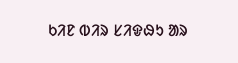ᱠᱤᱱ ᱵᱤᱨ ᱥᱤᱫᱷᱩ ᱟᱨ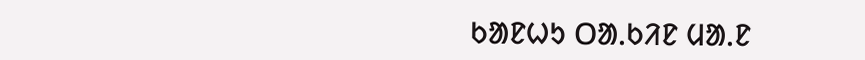ᱠᱟᱱᱦᱩ ᱛᱟᱹᱠᱤᱱ ᱢᱟᱹᱱ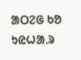ᱟᱛᱮᱜ ᱠᱚ ᱩᱭᱦᱟᱹᱨ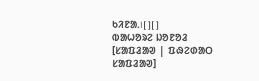ᱠᱤᱱᱟᱹ।[][]
ᱵᱟᱦᱚᱨᱮ ᱡᱚᱱᱚᱲ
[ᱥᱟᱯᱲᱟᱣ | ᱯᱷᱮᱰᱟᱛ ᱥᱟᱯᱲᱟᱣ]